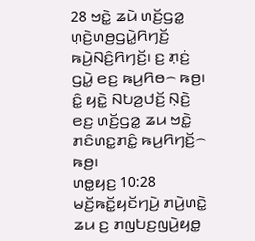28 ꤠꤢꤧ꤭ ꤘꤣꤧ ꤛꤢꤩ꤬ꤞꤤ꤭ ꤛ꤫ꤢꤧ꤬ꤛꤥ꤬ꤞꤣꤧ꤭ꤖꤚꤢꤩ꤬ ꤒꤣꤧ꤬ꤡꤢꤨ꤬ꤖꤚꤢꤩ꤬꤯ ꤢ꤬ ꤊ꤫ꤢꤦ꤬ ꤞꤣꤧ꤭ ꤕꤢ꤬ ꤒꤣ꤬ꤖꤥ꤮ ꤒꤥ꤬꤯ ꤢꤨ꤭ ꤟꤢꤧ꤭ ꤡꤝꤤ꤬ꤓꤢꤩ꤬ ꤡ꤫ꤢꤧ꤬ ꤕꤢ꤬ ꤛꤢꤩ꤬ꤞꤤ꤭ ꤘꤣ ꤠꤢꤧ꤭ ꤊꤢꤨꤛꤢ꤭ꤊꤢꤨ꤭ ꤒꤣ꤬ꤖꤚꤢꤩ꤬꤮ ꤒꤥ꤬꤯
ꤛꤥ꤭ꤟꤢ꤬ 10:28
ꤗꤢꤩ꤬ꤒꤢꤩ꤭ꤟꤢꤩꤚꤣꤧ꤬ ꤊꤣꤧ꤬ꤛꤢꤧ꤭ ꤘꤣ ꤢ꤬ ꤊꤜꤝꤢ꤬ꤜꤣꤧ꤬ꤟꤥ꤭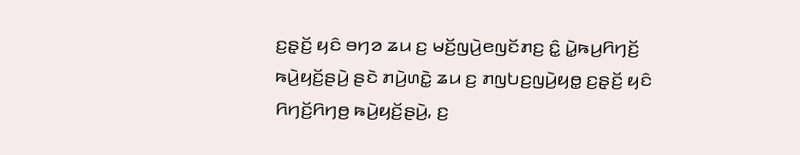ꤢ꤬ꤔ꤫ꤢꤩ꤬ ꤟꤢꤨ ꤋꤚꤤ ꤘꤣ ꤢ꤬ ꤗꤢꤩ꤬ꤜꤣꤧ꤬ꤕꤜꤢꤩꤊꤢ꤬ ꤢꤨ꤭ ꤣꤧ꤭ꤒꤣ꤬ꤖꤚꤢꤩ꤬ ꤒꤣꤧ꤬ꤟꤢꤩ꤬ꤔꤣꤧ꤬ ꤔꤢꤧ ꤊꤣꤧ꤬ꤛꤢꤧ꤭ ꤘꤣ ꤢ꤬ ꤊꤜꤝꤢ꤬ꤜꤣꤧ꤬ꤟꤥ꤭ ꤢ꤬ꤔ꤫ꤢꤩ꤬ ꤟꤢꤨ ꤖꤚꤢꤩ꤬ꤖꤚꤥ꤬ ꤒꤣꤧ꤬ꤟꤢꤩ꤬ꤔꤣꤧ꤬, ꤢ꤬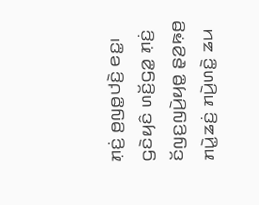ꤊ꤫ꤢꤦ꤬ ꤥ꤬ꤜꤥ꤭ꤓꤢꤧ꤬ ꤕꤢ꤭꤯ ꤞꤢꤧꤟꤢꤨ ꤛꤢꤩ꤬ꤞꤤ꤭ ꤊ꤫ꤢꤦ꤬ ꤢꤩꤜꤢ꤬ꤜꤣꤧ꤬ꤟꤥ꤭ ꤔ꤫ꤤ꤬ꤒ꤫ꤥ꤬ ꤊꤣꤧ꤭ꤘꤢꤦ꤬ ꤊꤣꤧ꤬ꤛꤢꤧ꤭ ꤘꤣ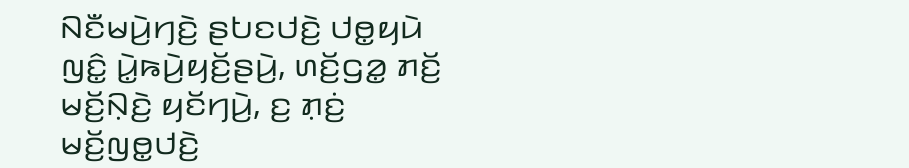ꤡꤢꤪꤗꤣꤧ꤬ꤚꤢꤧ꤬ ꤔꤝꤢꤓꤢꤧ꤬ ꤓꤥ꤭ꤟꤣꤧ ꤜꤢꤨ꤭ ꤣꤧ꤭ꤒꤣꤧ꤬ꤟꤢꤩ꤬ꤔꤣꤧ꤬, ꤛꤢꤩ꤬ꤞꤤ꤭ ꤊꤢꤩ꤬ ꤗꤢꤩ꤬ꤡ꤫ꤢꤧ꤬ ꤟꤢꤩꤚꤣꤧ꤬, ꤢ꤬ ꤊ꤫ꤢꤦ꤬ ꤗꤢꤩ꤬ꤜꤥ꤭ꤓꤢꤧ꤬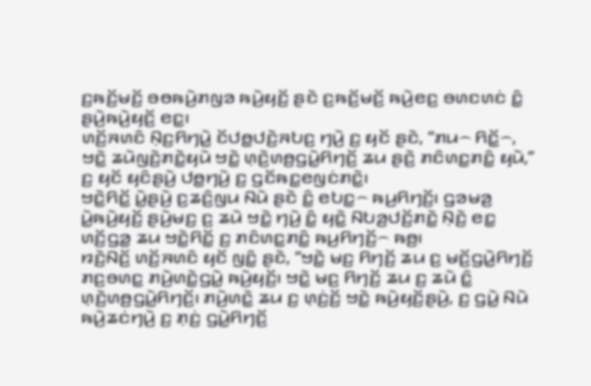ꤢ꤬ꤒꤢꤩ꤬ꤗꤢꤩ꤬ ꤋꤥꤒꤣꤧ꤬ꤊꤜꤤ ꤒꤣꤧ꤬ꤟꤢꤩ꤬ ꤔꤢꤧ ꤢ꤬ꤒꤢꤩ꤬ꤗꤢꤩ꤬ ꤒꤣꤧ꤬ꤕꤢ꤬ ꤋꤛꤢꤛꤢꤦ ꤢꤨ꤭ ꤔꤣꤧ꤬ꤒꤣꤧ꤬ꤟꤢꤩ꤬ ꤕꤢ꤭꤯
ꤛꤢꤩ꤬ꤏꤛꤢꤨ ꤡ꤫ꤢ꤬ꤖꤚꤣꤧ꤭ ꤢꤩꤓꤥ꤭ꤓꤢꤧ꤬ꤏꤝꤢ꤬ ꤚꤣꤧ꤬ ꤢ꤬ ꤟꤢꤩ ꤔꤢꤧ, “ꤊꤣ꤮ ꤖꤢꤩ꤭꤮, ꤠꤢꤧ꤭ ꤘꤣꤧꤜꤢꤧ꤬ꤊꤢꤧ꤭ꤟꤣꤧ ꤠꤢꤧ꤭ ꤛ꤫ꤢꤧ꤬ꤛꤥ꤬ꤞꤣꤧ꤭ꤖꤚꤢꤩ꤬ ꤘꤣ ꤔꤢꤧ꤬ ꤊꤢꤨꤛꤢ꤭ꤊꤢꤨ꤭ ꤟꤣꤧ,” ꤢ꤬ ꤟꤢꤩ ꤟꤢꤨꤔꤣꤧ꤬ ꤓꤥ꤭ꤚꤣꤧ꤬ ꤢ꤬ ꤞꤢꤩꤒꤢ꤭ꤕꤜꤢꤦꤊꤢꤧ꤭꤯
ꤠꤢꤧ꤭ꤖꤢꤩ꤭ ꤣꤧ꤭ꤔꤣꤧ꤬ ꤢ꤬ꤘꤢꤨ꤬ꤜꤣ ꤡꤣꤧ ꤔꤢꤧ ꤢꤨ꤭ ꤕꤝꤢ꤭꤮ ꤒꤣ꤬ꤖꤚꤢꤩ꤬꤯ ꤞꤤꤗꤤ꤬ ꤣꤧ꤭ꤒꤣꤧ꤬ꤟꤢꤩ꤬ ꤔꤣꤧ꤬ꤗꤢ꤬ ꤢ꤬ ꤘꤣꤧ ꤠꤢꤧ꤭ ꤚꤣꤧ꤬ ꤢꤨ꤭ ꤟꤢꤧ꤭ ꤡꤝꤤ꤬ꤓꤢꤩ꤬ꤊꤢꤧ꤭ ꤡ꤫ꤢꤧ꤬ ꤕꤢ꤭ ꤛꤢꤩ꤬ꤞꤤ꤭ ꤘꤣ ꤠꤢꤧ꤭ꤖꤢꤩ꤭ ꤢ꤬ ꤊꤢꤨꤛꤢ꤭ꤊꤢꤨ꤭ ꤒꤣ꤬ꤖꤚꤢꤩ꤬꤮ ꤒꤥ꤬꤯
ꤙꤢꤧ꤬ꤡꤢꤩ꤬ ꤛꤢꤩ꤬ꤏꤛꤢꤨ ꤟꤢꤩ ꤜꤢꤨ꤭ ꤔꤢꤧ, “ꤠꤢꤧ꤭ ꤗꤢ꤬ ꤖꤚꤢꤩ꤬ ꤘꤣ ꤢ꤬ ꤗꤢꤩ꤬ꤞꤣꤧ꤭ꤖꤚꤢꤩ꤬ ꤊꤢ꤬ꤋꤛꤢ꤭ ꤊꤣꤧ꤬ꤛꤢꤧ꤭ꤞꤣꤧ꤭ ꤒꤣꤧ꤬ꤟꤢꤩ꤬꤯ ꤠꤢꤧ꤭ ꤗꤢ꤬ ꤖꤚꤢꤩ꤬ ꤘꤣ ꤢ꤬ ꤘꤣꤧ ꤢꤨ꤭ ꤛ꤫ꤢꤧ꤬ꤛꤥ꤬ꤞꤣꤧ꤭ꤖꤚꤢꤩ꤬꤯ ꤊꤣꤧ꤬ꤛꤢꤧ꤭ ꤘꤣ ꤢ꤬ ꤛ꤫ꤢꤦ꤬ꤢꤩ꤬ ꤠꤢꤧ꤭ ꤒꤣꤧ꤬ꤟꤢꤩ꤬ꤔꤣꤧ꤬, ꤢ꤬ ꤞꤣꤧ꤭ ꤡꤣꤧ ꤒꤣꤧ꤬ꤘꤢꤦꤚꤣꤧ꤬ ꤢ꤬ ꤊ꤫ꤢꤦ꤬ ꤞꤣꤧ꤭ꤖꤚꤢꤩ꤬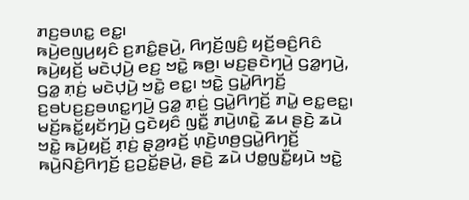ꤊꤢ꤬ꤋꤛꤢ꤭ ꤕꤢ꤭꤯
ꤒꤣꤧ꤬ꤕꤜꤣ꤬ꤟꤢꤨ ꤢ꤬ꤊꤢꤨ꤭ꤔꤣꤧ꤬, ꤖꤚꤢꤩ꤬ꤜꤢꤨ꤬ ꤟꤢꤩ꤬ꤋꤢꤨ꤬ꤖꤢꤨ ꤒꤣꤧ꤬ꤟꤢꤩ꤬ ꤗꤢꤧꤓ꤫ꤣꤧ꤬ ꤕꤢ꤬ ꤠꤢꤧ꤭ ꤒꤥ꤬꤯ ꤗꤢ꤬ꤔꤢꤧꤚꤣꤧ꤬ ꤞꤤ꤭ꤚꤣꤧ꤬, ꤞꤤ꤭ ꤊ꤫ꤢꤦ꤬ ꤗꤢꤧꤓ꤫ꤣꤧ꤬ ꤠꤢꤧ꤭ ꤕꤢ꤭꤯ ꤠꤢꤧ꤭ ꤞꤣꤧ꤭ꤖꤚꤢꤩ꤬ ꤢ꤬ꤋꤝꤢ꤬ꤢ꤬ꤋꤛꤢ꤭ꤚꤣꤧ꤬ ꤞꤤ꤭ ꤊ꤫ꤢꤦ꤬ ꤞꤣꤧ꤭ꤖꤚꤢꤩ꤬ ꤊꤣꤧ꤭ ꤕꤢ꤭ꤕꤢ꤭꤯
ꤗꤢꤩ꤬ꤒꤢꤩ꤭ꤟꤢꤩꤚꤣꤧ꤬ ꤞꤢꤧꤟꤢꤨ ꤜꤢꤪ꤭ ꤊꤣꤧ꤬ꤛꤢꤧ꤭ ꤘꤣ ꤔꤢꤧ꤬ ꤘꤣꤧ ꤠꤢꤧ꤭ ꤒꤣꤧ꤬ꤟꤢꤩ꤬ ꤊ꤫ꤢꤦ꤬ ꤔ꤫ꤤ꤬ꤙꤢꤩ꤬ ꤛ꤫ꤢꤧ꤬ꤛꤥ꤬ꤞꤣꤧ꤭ꤖꤚꤢꤩ꤬ ꤒꤣꤧ꤬ꤡꤢꤨ꤬ꤖꤚꤢꤩ꤬ ꤢ꤬ꤑꤢꤩ꤭ꤔꤣꤧ꤬, ꤔꤢꤧ꤬ ꤘꤣꤧ ꤓꤥ꤭ꤜꤢꤪ꤭ꤟꤣꤧ ꤠꤢꤧ꤭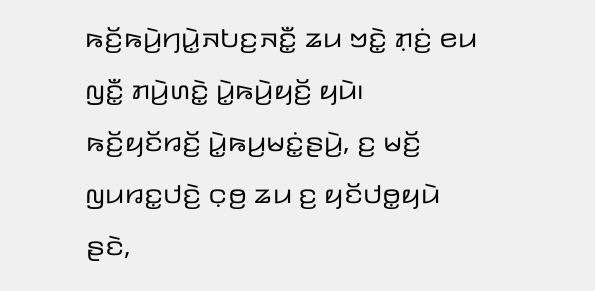ꤒꤢꤩ꤬ꤒꤣꤧ꤬ꤚꤣꤧ꤭ꤏꤝꤢ꤬ꤏꤢꤪ꤭ ꤘꤣ ꤠꤢꤧ꤭ ꤊ꤫ꤢꤦ꤬ ꤕꤣ ꤜꤢꤪ꤭ ꤊꤣꤧ꤬ꤛꤢꤧ꤭ ꤣꤧ꤭ꤒꤣꤧ꤬ꤟꤢꤩ꤬ ꤟꤣꤧ꤯
ꤒꤢꤩ꤬ꤟꤢꤩꤙꤢꤩ꤬ ꤣꤧ꤭ꤒꤣ꤬ꤗꤢꤦ꤭ꤔꤣꤧ꤬, ꤢ꤬ ꤗꤢꤩ꤬ ꤜꤣꤙꤢ꤭ꤓꤢꤧ꤬ ꤍ꤫ꤥ꤬ ꤘꤣ ꤢ꤬ ꤟꤢꤩꤓꤥ꤭ꤟꤣꤧ ꤔꤢꤧ,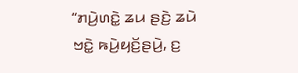“ꤊꤣꤧ꤬ꤛꤢꤧ꤭ ꤘꤣ ꤔꤢꤧ꤬ ꤘꤣꤧ ꤠꤢꤧ꤭ ꤒꤣꤧ꤬ꤟꤢꤩ꤬ꤔꤣꤧ꤬, ꤢ꤬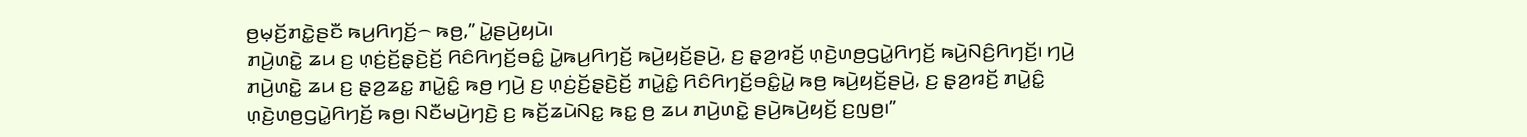ꤥ꤬ꤗ꤫ꤢꤩ꤬ꤊꤢꤧ꤭ꤔꤢꤪ ꤒꤣ꤬ꤖꤚꤢꤩ꤬꤮ ꤒꤥ꤬,” ꤣꤧ꤭ꤔꤣꤧ꤬ꤟꤣꤧ꤯
ꤊꤣꤧ꤬ꤛꤢꤧ꤭ ꤘꤣ ꤢ꤬ ꤛ꤫ꤢꤦ꤬ꤢꤩ꤬ꤔ꤫ꤢꤧ꤬ꤢꤩ꤬ ꤖꤢꤨꤖꤚꤢꤩ꤬ꤋꤢꤨ꤭ ꤣꤧ꤭ꤒꤣ꤬ꤖꤚꤢꤩ꤬ ꤒꤣꤧ꤬ꤟꤢꤩ꤬ꤔꤣꤧ꤬, ꤢ꤬ ꤔ꤫ꤤ꤬ꤙꤢꤩ꤬ ꤛ꤫ꤢꤧ꤬ꤛꤥ꤬ꤞꤣꤧ꤭ꤖꤚꤢꤩ꤬ ꤒꤣꤧ꤬ꤡꤢꤨ꤬ꤖꤚꤢꤩ꤬꤯ ꤚꤣꤧ꤬ ꤊꤣꤧ꤬ꤛꤢꤧ꤭ ꤘꤣ ꤢ꤬ ꤔ꤫ꤤ꤬ꤘꤢ꤭ ꤊꤣꤧ꤭ꤢꤨ꤭ ꤒꤥ꤬ ꤚꤣꤧ꤬ ꤢ꤬ ꤛ꤫ꤢꤦ꤬ꤢꤩ꤬ꤔ꤫ꤢꤧ꤬ꤢꤩ꤬ ꤊꤣꤧ꤭ꤢꤨ꤭ ꤖꤢꤨꤖꤚꤢꤩ꤬ꤋꤢꤨ꤭ꤣꤧ꤭ ꤒꤥ꤬ ꤒꤣꤧ꤬ꤟꤢꤩ꤬ꤔꤣꤧ꤬, ꤢ꤬ ꤔ꤫ꤤ꤬ꤙꤢꤩ꤬ ꤊꤣꤧ꤭ꤢꤨ꤭ ꤛ꤫ꤢꤧ꤬ꤛꤥ꤬ꤞꤣꤧ꤭ꤖꤚꤢꤩ꤬ ꤒꤥ꤬꤯ ꤡꤢꤪꤗꤣꤧ꤬ꤚꤢꤧ꤬ ꤢ꤬ ꤒꤢꤩ꤬ꤘꤣꤧꤡꤢ꤭ ꤒꤢ꤭ ꤥ꤬ ꤘꤣ ꤊꤣꤧ꤬ꤛꤢꤧ꤭ ꤔꤣꤧ꤬ꤒꤣꤧ꤬ꤟꤢꤩ꤬ ꤢ꤬ꤜꤥ꤬꤯”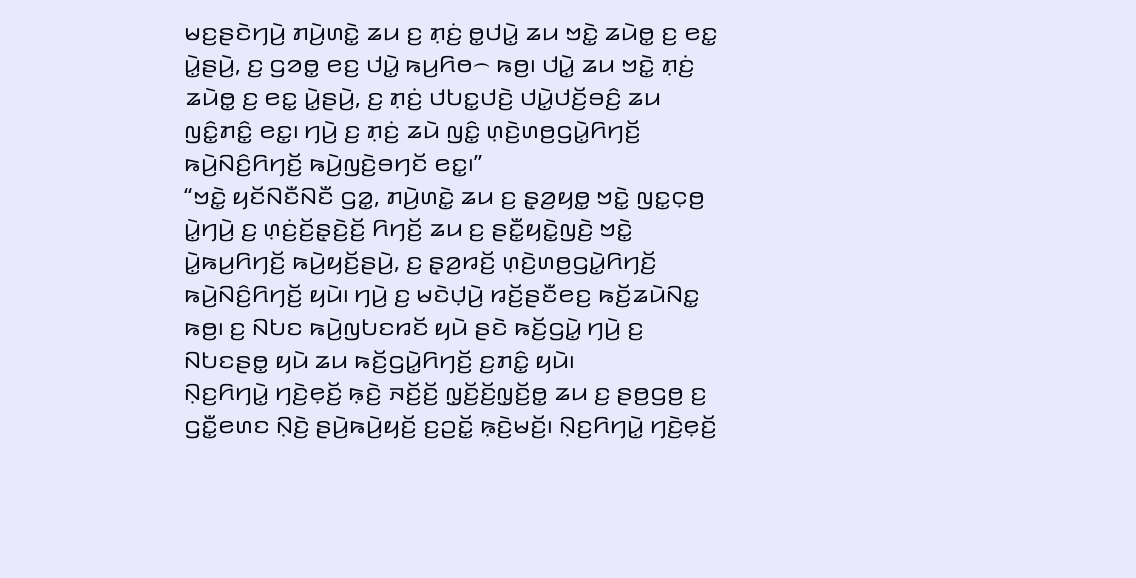ꤗꤢ꤬ꤔꤢꤧꤚꤣꤧ꤬ ꤊꤣꤧ꤬ꤛꤢꤧ꤭ ꤘꤣ ꤢ꤬ ꤊ꤫ꤢꤦ꤬ ꤥ꤭ꤓꤣꤧ꤭ ꤘꤣ ꤠꤢꤧ꤭ ꤘꤣꤧꤥ꤭ ꤢ꤬ ꤕꤢ꤭ ꤣꤧ꤭ꤔꤣꤧ꤬, ꤢ꤬ ꤞꤤꤥ꤭ ꤕꤢ꤬ ꤓꤣꤧ꤭ ꤒꤣ꤬ꤖꤥ꤮ ꤒꤥ꤬꤯ ꤓꤣꤧ꤭ ꤘꤣ ꤠꤢꤧ꤭ ꤊ꤫ꤢꤦ꤬ ꤘꤣꤧꤥ꤭ ꤢ꤬ ꤕꤢ꤭ ꤣꤧ꤭ꤔꤣꤧ꤬, ꤢ꤬ ꤊ꤫ꤢꤦ꤬ ꤓꤝꤢ꤭ꤓꤢꤧ꤬ ꤓꤣꤧ꤭ꤓꤢꤩ꤬ꤋꤢꤨ꤬ ꤘꤣ ꤜꤢꤨ꤭ꤊꤢꤨ꤭ ꤕꤢ꤭꤯ ꤚꤣꤧ꤬ ꤢ꤬ ꤊ꤫ꤢꤦ꤬ ꤘꤣꤧ ꤜꤢꤨ꤭ ꤛ꤫ꤢꤧ꤬ꤛꤥ꤬ꤞꤣꤧ꤭ꤖꤚꤢꤩ꤬ ꤒꤣꤧ꤬ꤡꤢꤨ꤬ꤖꤚꤢꤩ꤬ ꤒꤣꤧ꤬ꤜꤢꤧ꤬ꤋꤚꤢꤩ ꤕꤢ꤭꤯”
“ꤠꤢꤧ꤭ ꤟꤢꤩꤡꤢꤪꤡꤢꤪ ꤞꤤ꤭, ꤊꤣꤧ꤬ꤛꤢꤧ꤭ ꤘꤣ ꤢ꤬ ꤔ꤫ꤤ꤬ꤟꤥ꤭ ꤠꤢꤧ꤭ ꤜꤢ꤭ꤍ꤫ꤥ꤬ ꤣꤧ꤭ꤚꤣꤧ꤬ ꤢ꤬ ꤛ꤫ꤢꤦ꤬ꤢꤩ꤬ꤔ꤫ꤢꤧ꤬ꤢꤩ꤬ ꤖꤚꤢꤩ꤬ ꤘꤣ ꤢ꤬ ꤔꤢꤪ꤭ꤟꤢꤧ꤭ꤜꤢꤧ꤬ ꤠꤢꤧ꤭ ꤣꤧ꤭ꤒꤣ꤬ꤖꤚꤢꤩ꤬ ꤒꤣꤧ꤬ꤟꤢꤩ꤬ꤔꤣꤧ꤬, ꤢ꤬ ꤔ꤫ꤤ꤬ꤙꤢꤩ꤬ ꤛ꤫ꤢꤧ꤬ꤛꤥ꤬ꤞꤣꤧ꤭ꤖꤚꤢꤩ꤬ ꤒꤣꤧ꤬ꤡꤢꤨ꤬ꤖꤚꤢꤩ꤬ ꤟꤣꤧ꤯ ꤚꤣꤧ꤬ ꤢ꤬ ꤗꤢꤧꤓ꤫ꤣꤧ꤬ ꤙꤢꤩ꤬ꤔꤢꤪꤕꤢ꤬ ꤒꤢꤩ꤬ꤘꤣꤧꤡꤢ꤭ ꤒꤥ꤬꤯ ꤢ꤬ ꤡꤝꤢ ꤒꤣꤧ꤬ꤜꤝꤢꤙꤢꤩ ꤟꤣꤧ ꤔꤢꤧ ꤒꤢꤩ꤬ꤞꤣꤧ꤭ ꤚꤣꤧ꤬ ꤢ꤬ ꤡꤝꤢꤔꤥ꤭ ꤟꤣꤧ ꤘꤣ ꤒꤢꤩ꤬ꤞꤣꤧ꤭ꤖꤚꤢꤩ꤬ ꤢ꤬ꤊꤢꤨ꤭ ꤟꤣꤧ꤯
ꤡ꤫ꤢ꤬ꤖꤚꤣꤧ꤭ ꤚꤢꤧ꤬ꤕ꤫ꤢꤩ꤬ ꤒ꤫ꤢꤧ꤬ ꤏꤢꤩ꤬ꤢꤩ꤬ ꤜ꤫ꤢꤩ꤬ꤢꤩ꤬ꤜ꤫ꤢꤩ꤬ꤥ꤭ ꤘꤣ ꤢ꤬ ꤔꤥ꤬ꤞꤥ꤬ ꤢ꤬ ꤞꤢꤪ꤭ꤕꤛꤢ ꤡ꤫ꤢꤧ꤬ ꤔꤣꤧ꤬ꤒꤣꤧ꤬ꤟꤢꤩ꤬ ꤢ꤬ꤑꤢꤩ꤭ ꤒ꤫ꤢꤧ꤬ꤗꤢꤩ꤬꤯ ꤡ꤫ꤢ꤬ꤖꤚꤣꤧ꤭ ꤚꤢꤧ꤬ꤕ꤫ꤢꤩ꤬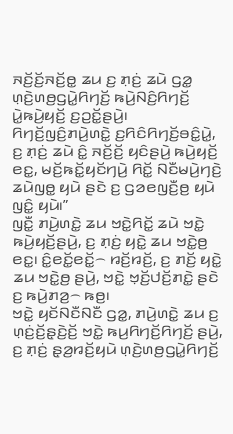ꤏꤢꤩ꤬ꤢꤩ꤬ꤏꤢꤩ꤬ꤥ꤭ ꤘꤣ ꤢ꤬ ꤊ꤫ꤢꤦ꤬ ꤘꤣꤧ ꤞꤤ꤭ ꤛ꤫ꤢꤧ꤬ꤛꤥ꤬ꤞꤣꤧ꤭ꤖꤚꤢꤩ꤬ ꤒꤣꤧ꤬ꤡꤢꤨ꤬ꤖꤚꤢꤩ꤬ ꤣꤧ꤭ꤒꤣꤧ꤬ꤟꤢꤩ꤬ ꤢ꤬ꤑꤢꤩ꤭ꤔꤣꤧ꤬꤯ ꤖꤚꤢꤩ꤬ꤜꤢꤨ꤬ꤊꤣꤧ꤬ꤛꤢꤧ꤭ ꤢ꤬ꤖꤢꤨꤖꤚꤢꤩ꤬ꤋꤢꤨ꤭ꤣꤧ꤭, ꤢ꤬ ꤊ꤫ꤢꤦ꤬ ꤘꤣꤧ ꤢꤨ꤭ ꤏꤢꤩ꤬ꤢꤩ꤬ ꤟꤢꤨꤔꤣꤧ꤬ ꤒꤣꤧ꤬ꤟꤢꤩ꤬ ꤕꤢ꤭, ꤗꤢꤩ꤬ꤒꤢꤩ꤭ꤟꤢꤩꤚꤣꤧ꤬ ꤖꤢꤩ꤭ ꤡꤢꤪꤗꤣꤧ꤬ꤚꤢꤧ꤬ ꤘꤣꤧꤜꤥ꤭ ꤟꤣꤧ ꤔꤢꤧ ꤢ꤬ ꤞꤤꤕꤜꤢꤪ꤬ꤥ꤬ ꤟꤣꤧ ꤜꤢꤨ꤭ ꤟꤣꤧ꤯”
ꤜꤢꤪ꤭ ꤊꤣꤧ꤬ꤛꤢꤧ꤭ ꤘꤣ ꤠꤢꤧ꤭ꤖꤢꤩ꤭ ꤘꤣꤧ ꤠꤢꤧ꤭ ꤒꤣꤧ꤬ꤟꤢꤩ꤬ꤔꤣꤧ꤬, ꤢ꤬ ꤊ꤫ꤢꤦ꤬ ꤟꤢꤧ꤭ ꤘꤣ ꤠꤢꤧ꤭ꤥ꤬ ꤕꤢ꤭꤯ ꤢꤨ꤭ꤕꤢꤩ꤭ꤕꤢꤩ꤭꤮ ꤙꤢꤩ꤬ꤙꤢꤩ꤬, ꤢ꤬ ꤊꤢꤩ꤬ ꤟꤢꤧ꤭ ꤘꤣ ꤠꤢꤧ꤭ꤥ꤬ ꤔꤣꤧ꤬, ꤠꤢꤧ꤭ ꤠ꤫ꤢꤩ꤬ꤓꤢꤩ꤬ꤊꤢꤧ꤭ ꤔꤢꤧ ꤢ꤬ ꤒꤣꤧ꤬ꤊꤤ꤬꤮ ꤒꤥ꤬꤯
ꤠꤢꤧ꤭ ꤟꤢꤩꤡꤢꤪꤡꤢꤪ ꤞꤤ꤭, ꤊꤣꤧ꤬ꤛꤢꤧ꤭ ꤘꤣ ꤢ꤬ ꤛ꤫ꤢꤦ꤬ꤢꤩ꤬ꤔ꤫ꤢꤧ꤬ꤢꤩ꤬ ꤠꤢꤧ꤭ ꤒꤣ꤬ꤖꤚꤢꤩ꤬ꤖꤚꤢꤩ꤬ ꤔꤣꤧ꤬, ꤢ꤬ ꤊ꤫ꤢꤦ꤬ ꤔ꤫ꤤ꤬ꤙꤢꤩ꤬ꤟꤣꤧ ꤛ꤫ꤢꤧ꤬ꤛꤥ꤬ꤞꤣꤧ꤭ꤖꤚꤢꤩ꤬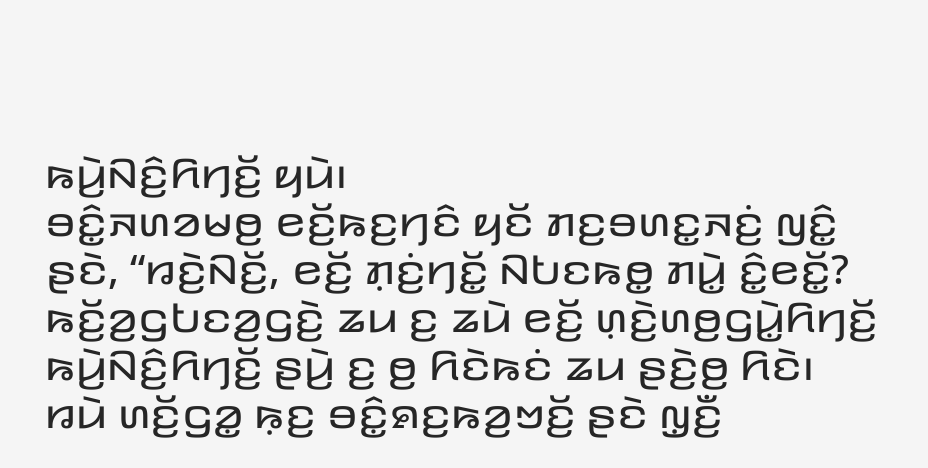ꤒꤣꤧ꤬ꤡꤢꤨ꤬ꤖꤚꤢꤩ꤬ ꤟꤣꤧ꤯
ꤋꤢꤨ꤭ꤏꤛꤤꤗꤥ꤬ ꤕꤢꤩ꤬ꤒꤢ꤬ꤚꤢꤨ ꤟꤢꤩ ꤊꤢ꤬ꤋꤛꤢ꤭ꤏꤢꤦ꤬ ꤜꤢꤨ꤭ ꤔꤢꤧ, “ꤙꤢꤧ꤬ꤡꤢꤩ꤬, ꤕꤢꤩ꤬ ꤊ꤫ꤢꤦ꤬ꤚꤢꤩ꤭ ꤡꤝꤢꤒꤥ꤭ ꤊꤣꤧ꤭ ꤢꤨ꤭ꤕꤢꤩ꤭? ꤒꤢꤩ꤬ꤤ꤬ꤞꤝꤢꤤ꤬ꤞꤢꤧ꤬ ꤘꤣ ꤢ꤬ ꤘꤣꤧ ꤕꤢꤩ꤬ ꤛ꤫ꤢꤧ꤬ꤛꤥ꤬ꤞꤣꤧ꤭ꤖꤚꤢꤩ꤬ ꤒꤣꤧ꤬ꤡꤢꤨ꤬ꤖꤚꤢꤩ꤬ ꤔꤣꤧ꤬ ꤢ꤬ ꤥ꤬ ꤖꤢꤧꤒꤢꤦ ꤘꤣ ꤔꤢꤧ꤬ꤥ꤬ ꤖꤢꤧ꤯
ꤙꤣꤧ ꤛꤢꤩ꤬ꤞꤤ꤭ ꤒ꤫ꤢ꤬ ꤋꤢꤨ꤭ꤎꤢ꤬ꤒꤤ꤬ꤠꤢꤩ꤬ ꤔꤢꤧ ꤜ꤫ꤢꤪ꤬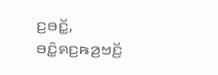ꤢ꤬ꤋꤢꤩ꤭, ꤋꤢꤨ꤭ꤎꤢ꤬ꤒꤤ꤬ꤠꤢꤩ꤬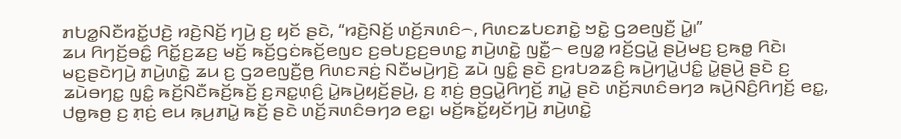ꤊꤝꤤ꤭ꤡꤢꤪꤙꤢꤩ꤭ꤓꤢꤧ꤬ ꤙꤢꤧ꤬ꤡꤢꤩ꤬ ꤚꤣꤧ꤬ ꤢ꤬ ꤟꤢꤩ ꤔꤢꤧ, “ꤙꤢꤧ꤬ꤡꤢꤩ꤬ ꤛꤢꤩ꤬ꤏꤛꤢꤨ꤮, ꤖꤛꤢꤘꤝꤢꤊꤢꤧ꤭ ꤠꤢꤧ꤭ ꤞꤤꤕꤜꤢꤪ꤬ ꤣꤧ꤭꤯”
ꤘꤣ ꤖꤚꤢꤩ꤬ꤋꤢꤨ꤭ ꤖꤢꤩ꤭ꤢ꤬ꤘꤢ꤬ ꤗꤢꤩ꤬ ꤒꤢꤩ꤬ꤞꤢꤦꤒꤢꤩ꤬ꤕꤜꤢ ꤢ꤬ꤋꤝꤢ꤬ꤢ꤬ꤋꤛꤢ꤭ ꤊꤣꤧ꤬ꤛꤢꤧ꤭ ꤜꤢꤪ꤭꤮ ꤕꤜꤤ꤭ ꤙꤢꤩ꤬ꤞꤣꤧ꤭ ꤔꤣꤧ꤬ꤗꤢ꤬ ꤢ꤬ꤒꤥ꤭ ꤖꤢꤧ꤯ ꤗꤢ꤬ꤔꤢꤧꤚꤣꤧ꤬ ꤊꤣꤧ꤬ꤛꤢꤧ꤭ ꤘꤣ ꤢ꤬ ꤞꤤꤕꤜꤢꤪ꤬ꤥ꤬ ꤖꤛꤢꤏꤢꤦ꤬ ꤡꤢꤪꤗꤣꤧ꤬ꤚꤢꤧ꤬ ꤘꤣꤧ ꤜꤢꤨ꤭ ꤔꤢꤧ ꤢ꤬ꤙꤝꤤꤘꤢꤨ꤬ ꤒꤣꤧ꤬ꤚꤣꤧ꤭ꤓꤢꤨ꤭ ꤣꤧ꤭ꤔꤣꤧ꤬ ꤔꤢꤧ ꤢ꤬ ꤘꤣꤧꤋꤚꤢ꤭ ꤜꤢꤨ꤭ ꤒꤢꤩ꤬ꤡꤢꤪꤒꤢꤩ꤬ꤒꤢꤩ꤬ ꤢ꤬ꤏꤢ꤭ꤛ꤫ꤢꤨ꤬ ꤣꤧ꤭ꤒꤣꤧ꤬ꤟꤢꤩ꤬ꤔꤣꤧ꤬, ꤢ꤬ ꤊ꤫ꤢꤦ꤬ ꤥ꤬ꤞꤣꤧ꤭ꤖꤚꤢꤩ꤬ ꤊꤣꤧ꤭ ꤔꤢꤧ ꤛꤢꤩ꤬ꤏꤛꤢꤨꤋꤚꤤ ꤒꤣꤧ꤬ꤡꤢꤨ꤬ꤖꤚꤢꤩ꤬ ꤕꤢ꤭, ꤓꤥ꤭ꤒꤥ꤬ ꤢ꤬ ꤊ꤫ꤢꤦ꤬ ꤕꤣ ꤒ꤫ꤣ꤬ꤊꤣꤧ꤭ ꤒꤢꤩ꤬ ꤔꤢꤧ ꤛꤢꤩ꤬ꤏꤛꤢꤨꤋꤚꤤ ꤕꤢ꤭꤯ ꤗꤢꤩ꤬ꤒꤢꤩ꤭ꤟꤢꤩꤚꤣꤧ꤬ ꤊꤣꤧ꤬ꤛꤢꤧ꤭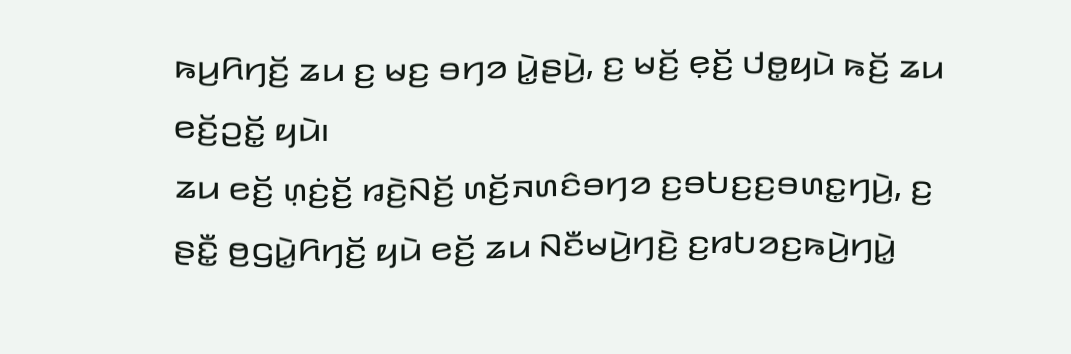ꤒꤣ꤬ꤖꤚꤢꤩ꤬ ꤘꤣ ꤢ꤬ ꤗꤢ꤬ ꤋꤚꤤ ꤣꤧ꤭ꤔꤣꤧ꤬, ꤢ꤬ ꤗꤢꤩ꤬ ꤕ꤫ꤢꤩ꤬ ꤓꤥ꤭ꤟꤣꤧ ꤒꤢꤩ꤬ ꤘꤣ ꤕꤢꤩ꤬ꤑꤢꤩ꤭ ꤟꤣꤧ꤯
ꤘꤣ ꤕꤢꤩ꤬ ꤛ꤫ꤢꤦ꤬ꤢꤩ꤬ ꤙꤢꤧ꤬ꤡꤢꤩ꤬ ꤛꤢꤩ꤬ꤏꤛꤢꤨꤋꤚꤤ ꤢ꤬ꤋꤝꤢ꤬ꤢ꤬ꤋꤛꤢ꤭ꤚꤣꤧ꤬, ꤢ꤬ ꤔꤢꤪ꤭ ꤥ꤬ꤞꤣꤧ꤭ꤖꤚꤢꤩ꤬ ꤟꤣꤧ ꤕꤢꤩ꤬ ꤘꤣ ꤡꤢꤪꤗꤣꤧ꤬ꤚꤢꤧ꤬ ꤢ꤬ꤙꤝꤤꤢ꤬ꤒꤣꤧ꤬ꤚꤣꤧ꤭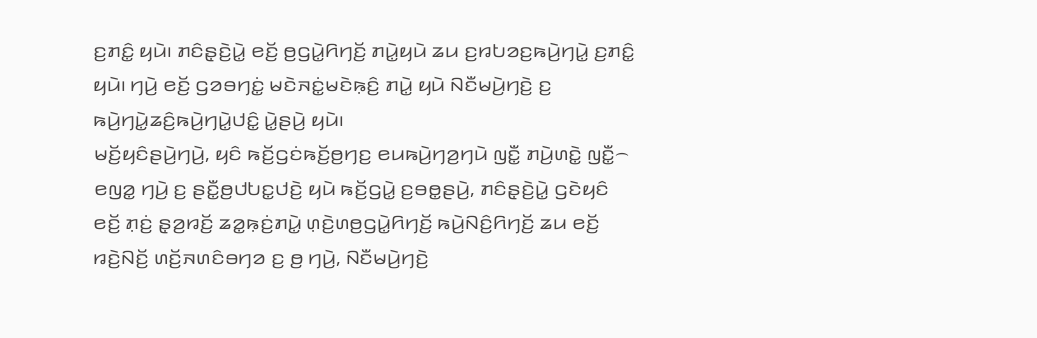ꤢ꤬ꤊꤢꤨ꤭ ꤟꤣꤧ꤯ ꤊꤢꤨꤔ꤫ꤢꤧ꤬ꤣꤧ꤭ ꤕꤢꤩ꤬ ꤥ꤬ꤞꤣꤧ꤭ꤖꤚꤢꤩ꤬ ꤊꤣꤧ꤭ꤟꤣꤧ ꤘꤣ ꤢ꤬ꤙꤝꤤꤢ꤬ꤒꤣꤧ꤬ꤚꤣꤧ꤭ ꤢ꤬ꤊꤢꤨ꤭ ꤟꤣꤧ꤯ ꤚꤣꤧ꤬ ꤕꤢꤩ꤬ ꤞꤤꤋꤚꤢꤦ꤭ ꤗꤢꤧꤏꤢꤦ꤭ꤗꤢꤧꤒ꤫ꤢꤨ꤬ ꤊꤣꤧ꤭ ꤟꤣꤧ ꤡꤢꤪꤗꤣꤧ꤬ꤚꤢꤧ꤬ ꤢ꤬ ꤒꤣꤧ꤬ꤚꤣꤧ꤭ꤘꤢꤨ꤬ꤒꤣꤧ꤬ꤚꤣꤧ꤭ꤓꤢꤨ꤭ ꤣꤧ꤭ꤔꤣꤧ꤬ ꤟꤣꤧ꤯
ꤗꤢꤩ꤬ꤟꤢꤨꤔꤣꤧ꤬ꤚꤣꤧ꤬, ꤟꤢꤨ ꤒꤢꤩ꤬ꤞꤢꤦꤒꤢꤩ꤬ꤥ꤬ꤚꤢ꤬ ꤕꤣꤒꤣꤧ꤬ꤚꤤ꤬ꤚꤣꤧ ꤜꤢꤪ꤭ ꤊꤣꤧ꤬ꤛꤢꤧ꤭ ꤜꤢꤪ꤭꤮ ꤕꤜꤤ꤭ ꤚꤣꤧ꤬ ꤢ꤬ ꤔꤢꤪ꤭ꤥ꤬ꤓꤝꤢ꤭ꤓꤢꤧ꤬ ꤟꤣꤧ ꤒꤢꤩ꤬ꤞꤣꤧ꤭ ꤢ꤬ꤋꤥ꤭ꤔꤣꤧ꤬, ꤊꤢꤨꤔ꤫ꤢꤧ꤬ꤣꤧ꤭ ꤞꤢꤧꤟꤢꤨ ꤕꤢꤩ꤬ ꤊ꤫ꤢꤦ꤬ ꤔ꤫ꤤ꤬ꤙꤢꤩ꤬ ꤘꤤ꤭ꤒ꤫ꤢꤦ꤬ꤊꤣꤧ꤭ ꤛ꤫ꤢꤧ꤬ꤛꤥ꤬ꤞꤣꤧ꤭ꤖꤚꤢꤩ꤬ ꤒꤣꤧ꤬ꤡꤢꤨ꤬ꤖꤚꤢꤩ꤬ ꤘꤣ ꤕꤢꤩ꤬ ꤙꤢꤧ꤬ꤡꤢꤩ꤬ ꤛꤢꤩ꤬ꤏꤛꤢꤨꤋꤚꤤ ꤢ꤬ ꤥ꤬ ꤚꤣꤧ꤬, ꤡꤢꤪꤗꤣꤧ꤬ꤚꤢꤧ꤬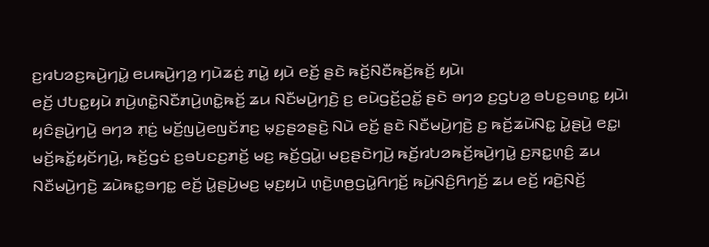ꤢ꤬ꤙꤝꤤꤢ꤬ꤒꤣꤧ꤬ꤚꤣꤧ꤭ ꤕꤣꤒꤣꤧ꤬ꤚꤤ꤬ ꤚꤣꤧꤘꤢꤦ꤬ ꤊꤣꤧ꤭ ꤟꤣꤧ ꤕꤢꤩ꤬ ꤔꤢꤧ ꤒꤢꤩ꤬ꤡꤢꤪꤒꤢꤩ꤬ꤒꤢꤩ꤬ ꤟꤣꤧ꤯
ꤕꤢꤩ꤬ ꤓꤝꤢ꤭ꤟꤣꤧ ꤊꤣꤧ꤬ꤛꤢꤧ꤭ꤡꤢꤪꤊꤣꤧ꤬ꤛꤢꤧ꤭ꤒꤢꤩ꤬ ꤘꤣ ꤡꤢꤪꤗꤣꤧ꤬ꤚꤢꤧ꤬ ꤢ꤬ ꤕꤣꤧꤞꤢꤩ꤬ꤑꤢꤩ꤭ ꤔꤢꤧ ꤋꤚꤤ ꤢ꤬ꤞꤝꤤ꤬ ꤋꤝꤢ꤬ꤋꤛꤢ꤭ ꤟꤣꤧ꤯ ꤟꤢꤨꤔꤣꤧ꤬ꤚꤣꤧ꤬ ꤋꤚꤤ ꤊ꤫ꤢꤦ꤬ ꤗꤢꤩ꤬ꤜꤣꤧ꤬ꤕꤜꤢꤩꤊꤢ꤬ ꤗ꤫ꤢ꤬ꤔꤤꤔꤢꤧ꤬ ꤡꤣꤧ ꤕꤢꤩ꤬ ꤔꤢꤧ ꤡꤢꤪꤗꤣꤧ꤬ꤚꤢꤧ꤬ ꤢ꤬ ꤒꤢꤩ꤬ꤘꤣꤧꤡꤢ꤭ ꤣꤧ꤭ꤔꤣꤧ꤬ ꤕꤢ꤭꤯
ꤗꤢꤩ꤬ꤒꤢꤩ꤭ꤟꤢꤩꤚꤣꤧ꤬, ꤒꤢꤩ꤬ꤞꤢꤦ ꤢ꤬ꤋꤝꤢꤢ꤬ꤊꤢꤩ꤬ ꤗꤢ꤬ ꤒꤢꤩ꤬ꤞꤣꤧ꤭꤯ ꤗꤢ꤬ꤔꤢꤧꤚꤣꤧ꤬ ꤒꤢꤩ꤬ꤙꤝꤤꤒꤢꤩ꤬ꤒꤣꤧ꤬ꤚꤣꤧ꤭ ꤢ꤬ꤏꤢ꤭ꤛ꤫ꤢꤨ꤬ ꤘꤣ ꤡꤢꤪꤗꤣꤧ꤬ꤚꤢꤧ꤬ ꤘꤣꤧꤒꤢ꤭ꤋꤚꤢ꤭ ꤕꤢꤩ꤬ ꤣꤧ꤭ꤔꤣꤧ꤬ꤗꤢ꤬ ꤗ꤫ꤢ꤬ꤟꤣꤧ ꤛ꤫ꤢꤧ꤬ꤛꤥ꤬ꤞꤣꤧ꤭ꤖꤚꤢꤩ꤬ ꤒꤣꤧ꤬ꤡꤢꤨ꤬ꤖꤚꤢꤩ꤬ ꤘꤣ ꤕꤢꤩ꤬ ꤙꤢꤧ꤬ꤡꤢꤩ꤬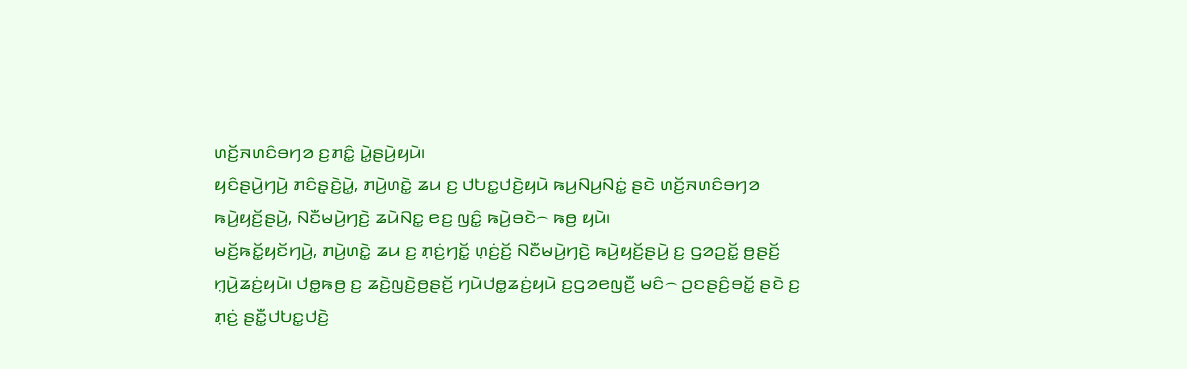ꤛꤢꤩ꤬ꤏꤛꤢꤨꤋꤚꤤ ꤢ꤬ꤊꤢꤨ꤭ ꤣꤧ꤭ꤔꤣꤧ꤬ꤟꤣꤧ꤯
ꤟꤢꤨꤔꤣꤧ꤬ꤚꤣꤧ꤬ ꤊꤢꤨꤔ꤫ꤢꤧ꤬ꤣꤧ꤭, ꤊꤣꤧ꤬ꤛꤢꤧ꤭ ꤘꤣ ꤢ꤬ ꤓꤝꤢ꤭ꤓꤢꤧ꤬ꤟꤣꤧ ꤒꤣ꤬ꤡꤣ꤬ꤡꤢꤦ꤭ ꤔꤢꤧ ꤛꤢꤩ꤬ꤏꤛꤢꤨꤋꤚꤤ ꤒꤣꤧ꤬ꤟꤢꤩ꤬ꤔꤣꤧ꤬, ꤡꤢꤪꤗꤣꤧ꤬ꤚꤢꤧ꤬ ꤘꤣꤧꤡꤢ꤭ ꤕꤢ꤬ ꤜꤢꤨ꤭ ꤒꤣꤧ꤬ꤋꤢꤧ꤮ ꤒꤥ꤬ ꤟꤣꤧ꤯
ꤗꤢꤩ꤬ꤒꤢꤩ꤭ꤟꤢꤩꤚꤣꤧ꤬, ꤊꤣꤧ꤬ꤛꤢꤧ꤭ ꤘꤣ ꤢ꤬ ꤊ꤫ꤢꤦ꤬ꤚꤢꤩ꤭ ꤛ꤫ꤢꤦ꤬ꤢꤩ꤬ ꤡꤢꤪꤗꤣꤧ꤬ꤚꤢꤧ꤬ ꤒꤣꤧ꤬ꤟꤢꤩ꤬ꤔꤣꤧ꤬ ꤢ꤬ ꤞꤤꤑꤢꤩ꤭ ꤥ꤬ꤔꤢꤩ꤬ ꤚ꤫ꤣꤧ꤬ꤘꤢꤦ꤬ꤟꤣꤧ꤯ ꤓꤥ꤭ꤒꤥ꤬ ꤢ꤬ ꤘꤢꤧ꤬ꤜꤢꤧ꤬ꤥ꤬ꤔꤢꤩ꤬ ꤚꤣꤧꤓꤥ꤭ꤘꤢꤦ꤬ꤟꤣꤧ ꤢ꤬ꤞꤤꤕꤜꤢꤪ꤬ ꤗꤢꤨ꤮ ꤑꤢꤔꤢꤨ꤬ꤋꤢꤩ꤭ ꤔꤢꤧ ꤢ꤬ ꤊ꤫ꤢꤦ꤬ ꤔꤢꤪ꤭ꤓꤝꤢ꤭ꤓꤢꤧ꤬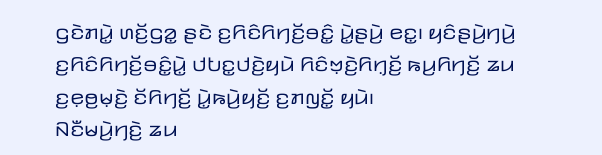ꤞꤢꤧꤊꤣꤧ꤭ ꤛꤢꤩ꤬ꤞꤤ꤭ ꤔꤢꤧ ꤢ꤬ꤖꤢꤨꤖꤚꤢꤩ꤬ꤋꤢꤨ꤭ ꤣꤧ꤭ꤔꤣꤧ꤬ ꤕꤢ꤭꤯ ꤟꤢꤨꤔꤣꤧ꤬ꤚꤣꤧ꤬ ꤢ꤬ꤖꤢꤨꤖꤚꤢꤩ꤬ꤋꤢꤨ꤭ꤣꤧ꤭ ꤓꤝꤢ꤭ꤓꤢꤧ꤬ꤟꤣꤧ ꤖꤢꤨꤠ꤫ꤢꤧ꤬ꤖꤚ꤫ꤢꤩ꤬ ꤒꤣ꤬ꤖꤚꤢꤩ꤬ ꤘꤣ ꤢ꤬ꤕ꤫ꤥ꤬ꤗ꤫ꤢꤧ꤬ ꤢꤩꤖꤚꤢꤩ꤬ ꤣꤧ꤭ꤒꤣꤧ꤬ꤟꤢꤩ꤬ ꤢ꤬ꤊꤜꤢꤩ꤭ ꤟꤣꤧ꤯
ꤡꤢꤪꤗꤣꤧ꤬ꤚꤢꤧ꤬ ꤘꤣ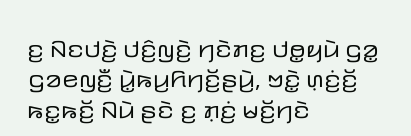ꤢ꤬ ꤡꤢꤓꤢꤧ꤬ ꤓꤢꤨ꤬ꤜꤢꤧ꤬ ꤚꤢꤧꤊꤢ꤬ ꤓꤥ꤭ꤟꤣꤧ ꤞꤤ꤭ ꤞꤤꤕꤜꤢꤪ꤬ ꤣꤧ꤭ꤒꤣ꤬ꤖꤚꤢꤩ꤬ꤔꤣꤧ꤬, ꤠꤢꤧ꤭ ꤛ꤫ꤢꤦ꤬ꤢꤩ꤬ ꤒꤢ꤭ꤒꤢꤩ꤬ ꤡꤣꤧ ꤔꤢꤧ ꤢ꤬ ꤊ꤫ꤢꤦ꤬ ꤗꤢꤩ꤬ꤚꤢꤧ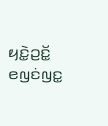ꤟꤢꤧ꤭ꤑꤢꤩ꤭ ꤕꤜꤢꤦꤜꤢ꤭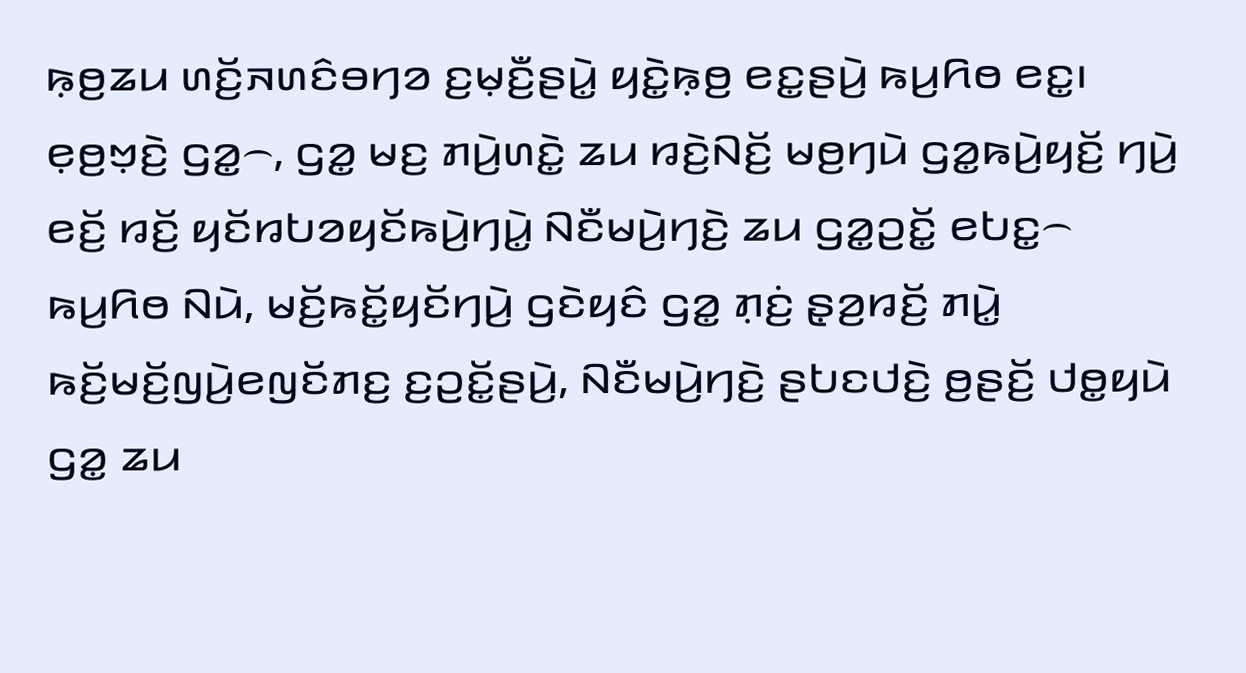ꤒ꤫ꤥ꤬ꤘꤣ ꤛꤢꤩ꤬ꤏꤛꤢꤨꤋꤚꤤ ꤢ꤬ꤗ꤫ꤢꤪ꤬ꤔꤣꤧ꤭ ꤟꤢꤧ꤭ꤒ꤫ꤥ꤬ ꤕꤢ꤭ꤔꤣꤧ꤬ ꤒꤣ꤬ꤖꤥ ꤕꤢ꤭꤯
ꤕ꤫ꤥ꤬ꤠ꤫ꤢꤧ꤬ ꤞꤤ꤭꤮, ꤞꤤ꤭ ꤗꤢ꤬ ꤊꤣꤧ꤬ꤛꤢꤧ꤭ ꤘꤣ ꤙꤢꤧ꤬ꤡꤢꤩ꤬ ꤗꤥ꤬ꤚꤣꤧ ꤞꤤ꤭ꤒꤣꤧ꤬ꤟꤢꤩ꤬ ꤚꤣꤧ꤬ ꤕꤢꤩ꤬ ꤙꤢꤩ꤬ ꤟꤢꤩꤙꤝꤤꤟꤢꤩꤒꤣꤧ꤬ꤚꤣꤧ꤭ ꤡꤢꤪꤗꤣꤧ꤬ꤚꤢꤧ꤬ ꤘꤣ ꤞꤤ꤭ꤑꤢꤩ꤭ ꤕꤝꤢ꤭꤮ ꤒꤣ꤬ꤖꤥ ꤡꤣꤧ, ꤗꤢꤩ꤬ꤒꤢꤩ꤭ꤟꤢꤩꤚꤣꤧ꤬ ꤞꤢꤧꤟꤢꤨ ꤞꤤ꤭ ꤊ꤫ꤢꤦ꤬ ꤔ꤫ꤤ꤬ꤙꤢꤩ꤬ ꤊꤣꤧ꤭ ꤒꤢꤩ꤬ꤗꤢꤩ꤬ꤜꤣꤧ꤬ꤕꤜꤢꤩꤊꤢ꤬ ꤢ꤬ꤑꤢꤩ꤭ꤔꤣꤧ꤬, ꤡꤢꤪꤗꤣꤧ꤬ꤚꤢꤧ꤬ ꤔꤝꤢꤓꤢꤧ꤬ ꤥ꤬ꤔꤢꤩ꤬ ꤓꤥ꤭ꤟꤣꤧ ꤞꤤ꤭ ꤘꤣ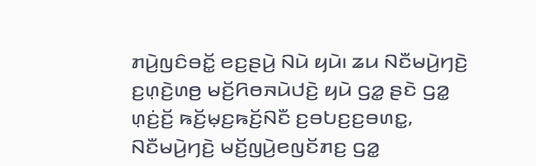ꤊꤣꤧ꤬ꤜꤢꤨꤋꤢꤩ꤭ ꤕꤢ꤬ꤔꤣꤧ꤬ ꤡꤣꤧ ꤟꤣꤧ꤯ ꤘꤣ ꤡꤢꤪꤗꤣꤧ꤬ꤚꤢꤧ꤬ ꤢ꤬ꤛ꤫ꤢꤧ꤬ꤛꤥ꤬ ꤗꤢꤩ꤬ꤖꤥꤏꤣꤧꤓꤢꤧ꤬ ꤟꤣꤧ ꤞꤤ꤭ ꤔꤢꤧ ꤞꤤ꤭ ꤛ꤫ꤢꤦ꤬ꤢꤩ꤬ ꤒꤢꤩ꤬ꤗ꤫ꤢ꤬ꤒꤢꤩ꤬ꤡꤢꤪ ꤢ꤬ꤋꤝꤢ꤬ꤢ꤬ꤋꤛꤢ꤭, ꤡꤢꤪꤗꤣꤧ꤬ꤚꤢꤧ꤬ ꤗꤢꤩ꤬ꤜꤣꤧ꤬ꤕꤜꤢꤩꤊꤢ꤬ ꤞꤤ꤭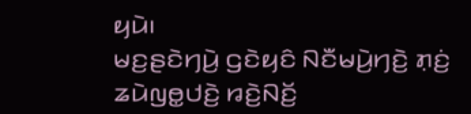ꤟꤣꤧ꤯
ꤗꤢ꤬ꤔꤢꤧꤚꤣꤧ꤬ ꤞꤢꤧꤟꤢꤨ ꤡꤢꤪꤗꤣꤧ꤬ꤚꤢꤧ꤬ ꤊ꤫ꤢꤦ꤬ ꤘꤣꤧꤜꤥ꤭ꤓꤢꤧ꤬ ꤙꤢꤧ꤬ꤡꤢꤩ꤬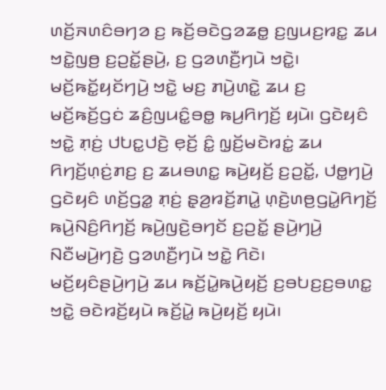ꤛꤢꤩ꤬ꤏꤛꤢꤨꤋꤚꤤ ꤢ꤬ ꤒꤢꤩ꤬ꤋꤢꤧꤞꤤꤘꤥ꤭ ꤢ꤬ꤜꤣꤢ꤬ꤙꤢ꤭ ꤘꤣ ꤠꤢꤧ꤭ꤜꤥ꤬ ꤢ꤬ꤑꤢꤩ꤭ꤔꤣꤧ꤬, ꤢ꤬ ꤞꤤꤛꤢꤪ꤬ꤚꤣꤧ ꤠꤢꤧ꤭꤯ ꤗꤢꤩ꤬ꤒꤢꤩ꤭ꤟꤢꤩꤚꤣꤧ꤬ ꤠꤢꤧ꤭ ꤗꤢ꤬ ꤊꤣꤧ꤬ꤛꤢꤧ꤭ ꤘꤣ ꤢ꤬ ꤗꤢꤩ꤬ꤒꤢꤩ꤬ꤞꤢꤦ ꤘꤢꤨ꤬ꤜꤣꤢꤨ꤭ꤋꤥ꤭ ꤒꤣ꤬ꤖꤚꤢꤩ꤬ ꤟꤣꤧ꤯ ꤞꤢꤧꤟꤢꤨ ꤠꤢꤧ꤭ ꤊ꤫ꤢꤦ꤬ ꤓꤝꤢ꤭ꤓꤢꤧ꤬ ꤕ꤫ꤢꤩ꤬ ꤢꤨ꤭ ꤜ꤫ꤢꤩ꤬ꤗꤢꤧꤙꤢꤦ꤭ ꤘꤣ ꤖꤚꤢꤩ꤬ꤛ꤫ꤢꤦ꤬ꤊꤢ꤬ ꤢ꤬ ꤘꤣꤋꤛꤢ꤭ ꤒꤣꤧ꤬ꤟꤢꤩ꤬ ꤢ꤬ꤑꤢꤩ꤭, ꤓꤥ꤭ꤚꤣꤧ꤬ ꤞꤢꤧꤟꤢꤨ ꤛꤢꤩ꤬ꤞꤤ꤭ ꤊ꤫ꤢꤦ꤬ ꤔ꤫ꤤ꤬ꤙꤢꤩ꤬ꤊꤣꤧ꤭ ꤛ꤫ꤢꤧ꤬ꤛꤥ꤬ꤞꤣꤧ꤭ꤖꤚꤢꤩ꤬ ꤒꤣꤧ꤬ꤡꤢꤨ꤬ꤖꤚꤢꤩ꤬ ꤒꤣꤧ꤬ꤜꤢꤧ꤬ꤋꤚꤢꤩ ꤢ꤬ꤑꤢꤩ꤭ ꤔꤣꤧ꤬ꤚꤣꤧ꤬ ꤡꤢꤪꤗꤣꤧ꤬ꤚꤢꤧ꤬ ꤞꤤꤛꤢꤪ꤬ꤚꤣꤧ ꤠꤢꤧ꤭ ꤖꤢꤧ꤯
ꤗꤢꤩ꤬ꤟꤢꤨꤔꤣꤧ꤬ꤚꤣꤧ꤬ ꤘꤣ ꤒꤢꤩ꤬ꤣꤧ꤭ꤒꤣꤧ꤬ꤟꤢꤩ꤬ ꤢ꤬ꤋꤝꤢ꤬ꤢ꤬ꤋꤛꤢ꤭ ꤠꤢꤧ꤭ ꤋꤢꤧꤙꤢꤩ꤬ꤟꤣꤧ ꤒꤢꤩ꤬ꤣꤧ꤭ ꤒꤣꤧ꤬ꤟꤢꤩ꤬ ꤟꤣꤧ꤯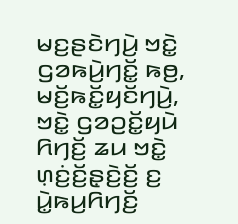ꤗꤢ꤬ꤔꤢꤧꤚꤣꤧ꤬ ꤠꤢꤧ꤭ ꤞꤤꤒꤣꤧ꤬ꤚꤢꤩ꤭ ꤒꤥ꤬, ꤗꤢꤩ꤬ꤒꤢꤩ꤭ꤟꤢꤩꤚꤣꤧ꤬, ꤠꤢꤧ꤭ ꤞꤤꤑꤢꤩ꤭ꤟꤣꤧ ꤖꤚꤢꤩ꤬ ꤘꤣ ꤠꤢꤧ꤭ ꤛ꤫ꤢꤦ꤬ꤢꤩ꤬ꤔ꤫ꤢꤧ꤬ꤢꤩ꤬ ꤢ꤬ ꤣꤧ꤭ꤒꤣ꤬ꤖꤚꤢꤩ꤬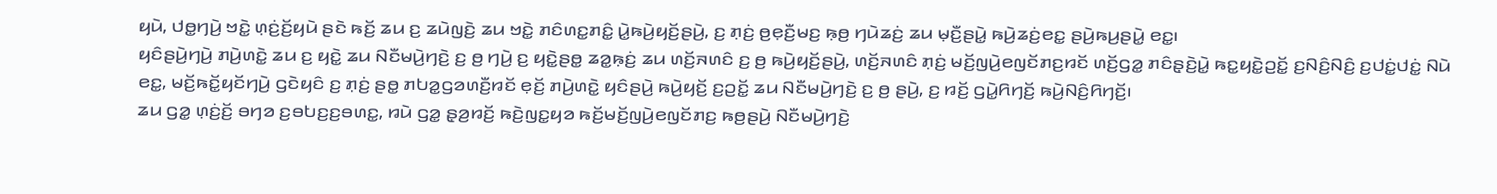ꤟꤣꤧ, ꤓꤥ꤭ꤚꤣꤧ꤬ ꤠꤢꤧ꤭ ꤛ꤫ꤢꤦ꤬ꤢꤩ꤬ꤟꤣꤧ ꤔꤢꤧ ꤒꤢꤩ꤬ ꤘꤣ ꤢ꤬ ꤘꤣꤧꤜꤢꤧ꤬ ꤘꤣ ꤠꤢꤧ꤭ ꤊꤢꤨꤛꤢ꤭ꤊꤢꤨ꤭ ꤣꤧ꤭ꤒꤣꤧ꤬ꤟꤢꤩ꤬ꤔꤣꤧ꤬, ꤢ꤬ ꤊ꤫ꤢꤦ꤬ ꤥ꤬ꤕ꤫ꤢꤪ꤬ꤗꤢ꤬ ꤒ꤫ꤥ꤬ ꤚꤣꤧꤘꤢꤦ꤬ ꤘꤣ ꤗ꤫ꤢꤪ꤬ꤔꤣꤧ꤭ ꤒꤣꤧ꤬ꤘꤢꤦ꤬ꤕꤢ꤭ ꤔꤣꤧ꤬ꤒꤣ꤬ꤔꤣꤧ꤭ ꤕꤢ꤭꤯
ꤟꤢꤨꤔꤣꤧ꤬ꤚꤣꤧ꤬ ꤊꤣꤧ꤬ꤛꤢꤧ꤭ ꤘꤣ ꤢ꤬ ꤟꤢꤧ꤭ ꤘꤣ ꤡꤢꤪꤗꤣꤧ꤬ꤚꤢꤧ꤬ ꤢ꤬ ꤥ꤬ ꤚꤣꤧ꤬ ꤢ꤬ ꤟꤢꤧ꤭ꤔꤥ꤭ ꤘꤤ꤭ꤒ꤫ꤢꤦ꤬ ꤘꤣ ꤛꤢꤩ꤬ꤏꤛꤢꤨ ꤢ꤬ ꤥ꤬ ꤒꤣꤧ꤬ꤟꤢꤩ꤬ꤔꤣꤧ꤬, ꤛꤢꤩ꤬ꤏꤛꤢꤨ ꤊ꤫ꤢꤦ꤬ ꤗꤢꤩ꤬ꤜꤣꤧ꤬ꤕꤜꤢꤩꤊꤢ꤬ꤙꤢꤩ ꤛꤢꤩ꤬ꤞꤤ꤭ ꤊꤢꤨꤔ꤫ꤢꤧ꤬ꤣꤧ꤭ ꤒꤢ꤭ꤟꤢꤧ꤭ꤑꤢꤩ꤭ ꤢ꤬ꤡꤢꤨ꤬ꤡꤢꤨ꤬ ꤢ꤬ꤓꤢꤦ꤭ꤓꤢꤦ꤭ ꤡꤣꤧ ꤕꤢ꤭, ꤗꤢꤩ꤬ꤒꤢꤩ꤭ꤟꤢꤩꤚꤣꤧ꤬ ꤞꤢꤧꤟꤢꤨ ꤢ꤬ ꤊ꤫ꤢꤦ꤬ ꤔꤥ꤭ ꤊꤝꤤ꤭ꤞꤤꤛꤢꤪ꤬ꤙꤢꤩ ꤕ꤫ꤢꤩ꤬ ꤊꤣꤧ꤬ꤛꤢꤧ꤭ ꤟꤢꤨꤔꤣꤧ꤬ ꤒꤣꤧ꤬ꤟꤢꤩ꤬ ꤢ꤬ꤑꤢꤩ꤭ ꤘꤣ ꤡꤢꤪꤗꤣꤧ꤬ꤚꤢꤧ꤬ ꤢ꤬ ꤥ꤬ ꤔꤣꤧ꤬, ꤢ꤬ ꤙꤢꤩ꤬ ꤞꤣꤧ꤭ꤖꤚꤢꤩ꤬ ꤒꤣꤧ꤬ꤡꤢꤨ꤬ꤖꤚꤢꤩ꤬꤯
ꤘꤣ ꤞꤤ꤭ ꤛ꤫ꤢꤦ꤬ꤢꤩ꤬ ꤋꤚꤤ ꤢ꤬ꤋꤝꤢ꤬ꤢ꤬ꤋꤛꤢ꤭, ꤙꤣꤧ ꤞꤤ꤭ ꤔ꤫ꤤ꤬ꤙꤢꤩ꤬ ꤒꤢꤧ꤬ꤜꤢ꤭ꤟꤤ ꤒꤢꤩ꤬ꤗꤢꤩ꤬ꤜꤣꤧ꤬ꤕꤜꤢꤩꤊꤢ꤬ ꤒꤥ꤬ꤔꤣꤧ꤬ ꤡꤢꤪꤗꤣꤧ꤬ꤚꤢꤧ꤬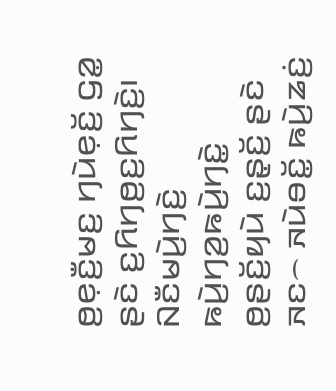ꤥ꤬ꤕ꤫ꤢꤪ꤬ꤗꤢ꤬ ꤚꤣꤧꤕ꤫ꤢꤩ꤬ ꤞꤤ꤭ ꤔꤢꤧ ꤢ꤬ꤖꤚꤥ꤬ꤢ꤬ꤖꤚꤢꤧ꤬꤯ ꤡꤢꤪꤗꤣꤧ꤬ꤚꤢꤧ꤬ ꤒꤣꤧ꤬ꤚꤤ꤬ꤒꤣꤧ꤬ꤚꤢꤧ꤭ ꤥ꤬ꤔꤢꤩ꤬ꤟꤣꤧ ꤢ꤬ꤔ꤫ꤢꤩ꤬ ꤔꤢꤧ ꤏꤢ꤮ ꤏꤣꤧꤋꤢꤩ꤭ ꤒꤣꤧ꤬ꤘꤢꤦ꤬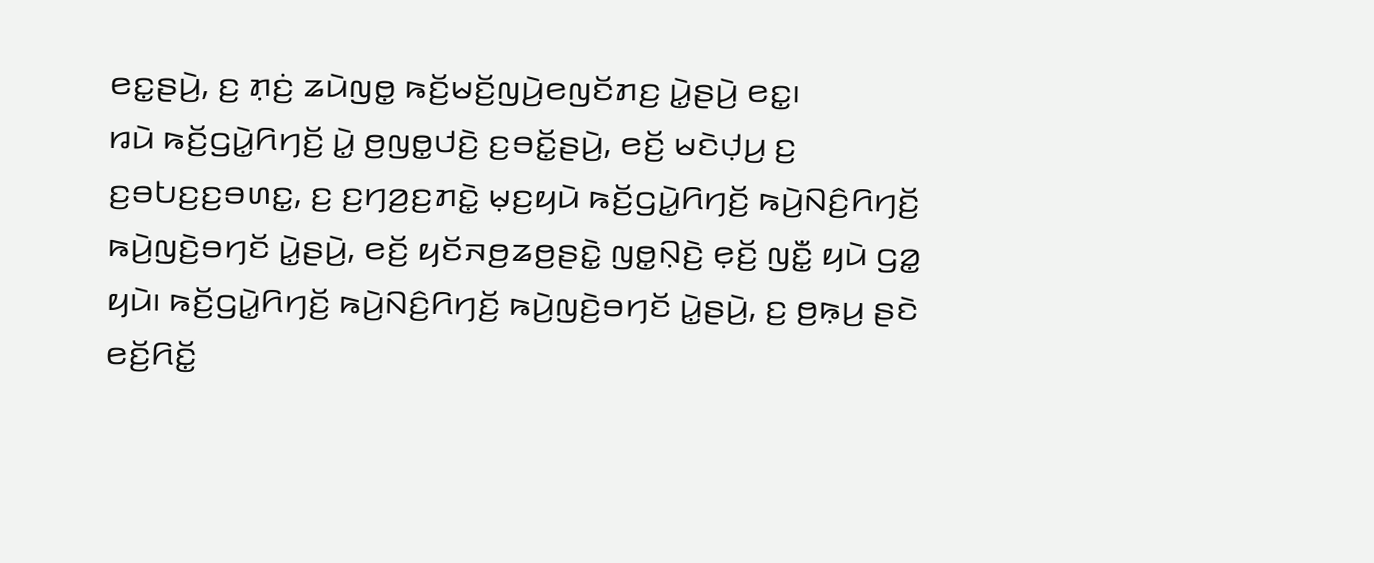ꤕꤢ꤭ꤔꤣꤧ꤬, ꤢ꤬ ꤊ꤫ꤢꤦ꤬ ꤘꤣꤧꤜꤥ꤭ ꤒꤢꤩ꤬ꤗꤢꤩ꤬ꤜꤣꤧ꤬ꤕꤜꤢꤩꤊꤢ꤬ ꤣꤧ꤭ꤔꤣꤧ꤬ ꤕꤢ꤭꤯
ꤙꤣꤧ ꤒꤢꤩ꤬ꤞꤣꤧ꤭ꤖꤚꤢꤩ꤬ ꤣꤧ꤭ ꤥ꤬ꤜꤥ꤭ꤓꤢꤧ꤬ ꤢ꤬ꤋꤢꤩ꤭ꤔꤣꤧ꤬, ꤕꤢꤩ꤬ ꤗꤢꤧꤓ꤫ꤣ꤬ ꤢ꤬ ꤢ꤬ꤋꤝꤢ꤬ꤢ꤬ꤋꤛꤢ꤭, ꤢ꤬ ꤢ꤬ꤚꤤ꤬ꤢ꤬ꤊꤢꤧ꤭ ꤗ꤫ꤢ꤬ꤟꤣꤧ ꤒꤢꤩ꤬ꤞꤣꤧ꤭ꤖꤚꤢꤩ꤬ ꤒꤣꤧ꤬ꤡꤢꤨ꤬ꤖꤚꤢꤩ꤬ ꤒꤣꤧ꤬ꤜꤢꤧ꤬ꤋꤚꤢꤩ ꤣꤧ꤭ꤔꤣꤧ꤬, ꤕꤢꤩ꤬ ꤟꤢꤩꤏꤥ꤬ꤘꤥ꤬ꤔꤢꤧ꤭ ꤜꤥ꤭ꤡ꤫ꤢꤧ꤬ ꤕ꤫ꤢꤩ꤬ ꤜꤢꤪ꤭ ꤟꤣꤧ ꤞꤤ꤭ ꤟꤣꤧ꤯ ꤒꤢꤩ꤬ꤞꤣꤧ꤭ꤖꤚꤢꤩ꤬ ꤒꤣꤧ꤬ꤡꤢꤨ꤬ꤖꤚꤢꤩ꤬ ꤒꤣꤧ꤬ꤜꤢꤧ꤬ꤋꤚꤢꤩ ꤣꤧ꤭ꤔꤣꤧ꤬, ꤢ꤬ ꤥ꤬ꤒ꤫ꤣ꤬ ꤔꤢꤧ ꤕꤢꤩ꤬ꤖꤢꤩ꤭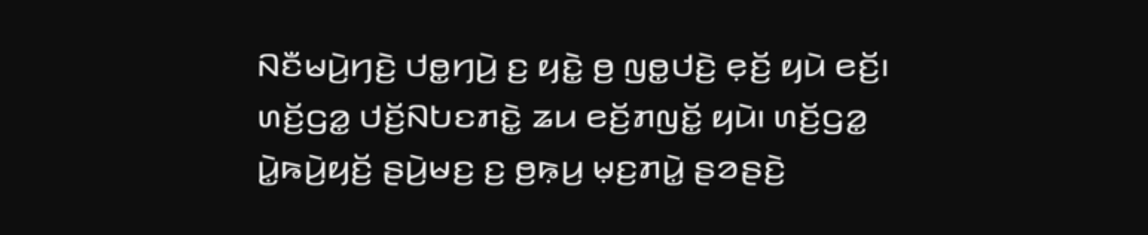ꤡꤢꤪꤗꤣꤧ꤬ꤚꤢꤧ꤬ ꤓꤥ꤭ꤚꤣꤧ꤬ ꤢ꤬ ꤟꤢꤧ꤭ ꤥ꤬ ꤜꤥ꤭ꤓꤢꤧ꤬ ꤕ꤫ꤢꤩ꤬ ꤟꤣꤧ ꤕꤢꤩ꤬꤯
ꤛꤢꤩ꤬ꤞꤤ꤭ ꤓꤢꤩ꤬ꤡꤝꤢꤊꤢꤧ꤭ ꤘꤣ ꤕꤢꤩ꤬ꤊꤜꤢꤩ꤭ ꤟꤣꤧ꤯ ꤛꤢꤩ꤬ꤞꤤ꤭ ꤣꤧ꤭ꤒꤣꤧ꤬ꤟꤢꤩ꤬ ꤔꤣꤧ꤬ꤗꤢ꤬ ꤢ꤬ ꤥ꤬ꤒ꤫ꤣ꤬ ꤗ꤫ꤢ꤬ꤊꤣꤧ꤭ ꤔꤤꤔꤢꤧ꤬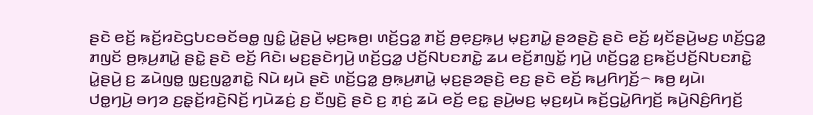ꤔꤢꤧ ꤕꤢꤩ꤬ ꤒꤢꤩ꤬ꤙꤢꤧꤞꤝꤢꤋꤢꤩꤋꤥ꤭ ꤜꤢꤨ꤭ ꤣꤧ꤭ꤔꤣꤧ꤬ ꤗ꤫ꤢ꤬ꤒꤥ꤬꤯ ꤛꤢꤩ꤬ꤞꤤ꤭ ꤊꤢꤩ꤬ ꤥ꤬ꤕ꤫ꤢ꤬ꤒ꤫ꤣ꤬ ꤗ꤫ꤢ꤬ꤊꤣꤧ꤭ ꤔꤤꤔꤢꤧ꤬ ꤔꤢꤧ ꤕꤢꤩ꤬ ꤟꤢꤩꤔꤣꤧ꤬ꤗꤢ꤬ ꤛꤢꤩ꤬ꤞꤤ꤭ ꤊꤜꤢꤩ ꤥ꤬ꤒ꤫ꤣ꤬ꤊꤣꤧ꤭ ꤔꤢꤧ꤭ ꤔꤢꤧ ꤕꤢꤩ꤬ ꤖꤢꤧ꤯ ꤗꤢ꤬ꤔꤢꤧꤚꤣꤧ꤬ ꤛꤢꤩ꤬ꤞꤤ꤭ ꤓꤢꤩ꤬ꤡꤝꤢꤊꤢꤧ꤭ ꤘꤣ ꤕꤢꤩ꤬ꤊꤜꤢꤩ꤭ ꤚꤣꤧ꤬ ꤛꤢꤩ꤬ꤞꤤ꤭ ꤢ꤬ꤒꤢꤩ꤬ꤓꤢꤩ꤬ꤡꤝꤢꤊꤢꤧ꤭ ꤣꤧ꤭ꤔꤣꤧ꤬ ꤢ꤬ ꤘꤣꤧꤜꤥ꤭ ꤜ꤫ꤢ꤬ꤜꤤ꤭ꤊꤢꤧ꤭ ꤡꤣꤧ ꤟꤣꤧ ꤔꤢꤧ ꤛꤢꤩ꤬ꤞꤤ꤭ ꤥ꤬ꤒ꤫ꤣ꤬ꤊꤣꤧ꤭ ꤗ꤫ꤢ꤬ꤔꤤꤔꤢꤧ꤬ ꤕꤢ꤬ ꤔꤢꤧ ꤕꤢꤩ꤬ ꤒꤣ꤬ꤖꤚꤢꤩ꤬꤮ ꤒꤥ꤬ ꤟꤣꤧ꤯
ꤓꤥ꤭ꤚꤣꤧ꤬ ꤋꤚꤤ ꤢ꤬ꤔ꤫ꤢꤩ꤬ꤙꤢꤧ꤬ꤡꤢꤩ꤬ ꤚꤣꤧꤘꤢꤦ꤬ ꤢ꤬ ꤢꤪꤜꤢꤧ꤬ ꤔꤢꤧ ꤢ꤬ ꤊ꤫ꤢꤦ꤬ ꤘꤣꤧ ꤕꤢꤩ꤬ ꤕꤢ꤭ ꤔꤣꤧ꤬ꤗꤢ꤬ ꤗ꤫ꤢ꤬ꤟꤣꤧ ꤒꤢꤩ꤬ꤞꤣꤧ꤭ꤖꤚꤢꤩ꤬ ꤒꤣꤧ꤬ꤡꤢꤨ꤬ꤖꤚꤢꤩ꤬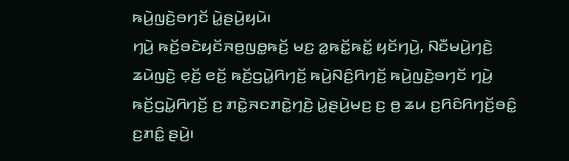ꤒꤣꤧ꤬ꤜꤢꤧ꤬ꤋꤚꤢꤩ ꤣꤧ꤭ꤔꤣꤧ꤬ꤟꤣꤧ꤯
ꤚꤣꤧ꤬ ꤒꤢꤩ꤬ꤋꤢꤧꤟꤢꤩꤏꤥ꤬ꤜꤥ꤭ꤒꤢꤩ꤬ ꤗꤢ꤬ ꤤ꤭ꤒꤢꤩ꤭ꤒꤢꤩ꤭ ꤟꤢꤩꤚꤣꤧ꤬, ꤡꤢꤪꤗꤣꤧ꤬ꤚꤢꤧ꤬ ꤘꤣꤧꤜꤢꤧ꤬ ꤕ꤫ꤢꤩ꤬ ꤕꤢꤩ꤬ ꤒꤢꤩ꤬ꤞꤣꤧ꤭ꤖꤚꤢꤩ꤬ ꤒꤣꤧ꤬ꤡꤢꤨ꤬ꤖꤚꤢꤩ꤬ ꤒꤣꤧ꤬ꤜꤢꤧ꤬ꤋꤚꤢꤩ ꤚꤣꤧ꤬ ꤒꤢꤩ꤬ꤞꤣꤧ꤭ꤖꤚꤢꤩ꤬ ꤢ꤬ ꤊꤢꤧ꤭ꤏꤢꤊꤢꤧ꤭ꤚꤢꤧ꤬ ꤣꤧ꤭ꤔꤣꤧ꤬ꤗꤢ꤬ ꤢ꤬ ꤥ꤬ ꤘꤣ ꤢ꤬ꤖꤢꤨꤖꤚꤢꤩ꤬ꤋꤢꤨ꤭ ꤢ꤬ꤊꤢꤨ꤭ ꤔꤣꤧ꤬꤯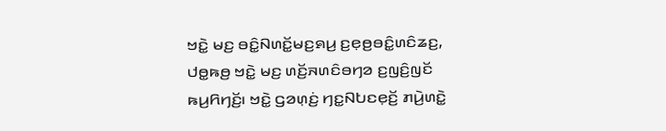ꤠꤢꤧ꤭ ꤗꤢ꤬ ꤋꤢꤨ꤭ꤡꤛꤢꤩ꤭ꤗꤢ꤬ꤎꤣ꤬ ꤢ꤬ꤕ꤫ꤥ꤬ꤋꤢꤨ꤭ꤛꤢꤨꤘꤢ꤬, ꤓꤥ꤭ꤒꤥ꤬ ꤠꤢꤧ꤭ ꤗꤢ꤬ ꤛꤢꤩ꤬ꤏꤛꤢꤨꤋꤚꤤ ꤢ꤬ꤜꤢꤨ꤬ꤜꤢꤩ ꤒꤣ꤬ꤖꤚꤢꤩ꤬꤯ ꤠꤢꤧ꤭ ꤞꤤꤛ꤫ꤢꤦ꤬ ꤚꤢ꤭ꤡꤝꤢꤕ꤫ꤢꤩ꤬ ꤊꤣꤧ꤬ꤛꤢꤧ꤭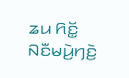ꤘꤣ ꤖꤢꤩ꤭ ꤡꤢꤪꤗꤣꤧ꤬ꤚꤢꤧ꤬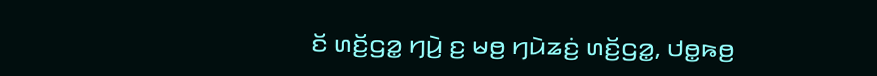ꤢꤩ ꤛꤢꤩ꤬ꤞꤤ꤭ ꤚꤣꤧ꤬ ꤢ꤬ ꤗꤥ꤬ ꤚꤣꤧꤘꤢꤦ꤬ ꤛꤢꤩ꤬ꤞꤤ꤭, ꤓꤥ꤭ꤒꤥ꤬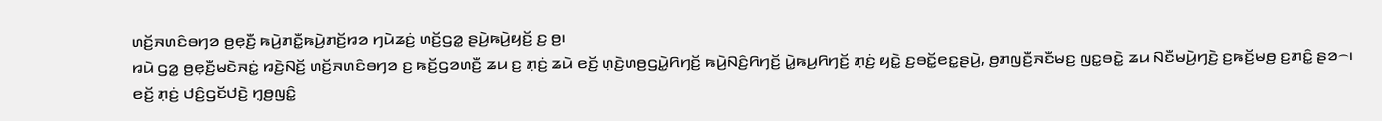ꤛꤢꤩ꤬ꤏꤛꤢꤨꤋꤚꤤ ꤥ꤬ꤕ꤫ꤢꤪ꤬ ꤒꤣꤧ꤬ꤊꤢꤪ꤭ꤒꤣꤧ꤬ꤊꤢꤩ꤬ꤙꤤ ꤚꤣꤧꤘꤢꤦ꤬ ꤛꤢꤩ꤬ꤞꤤ꤭ ꤔꤣꤧ꤬ꤒꤣꤧ꤬ꤟꤢꤩ꤬ ꤢ꤬ ꤥ꤬꤯
ꤙꤣꤧ ꤞꤤ꤭ ꤥ꤬ꤕ꤫ꤢꤪ꤬ꤗꤢꤧꤏꤢꤦ꤭ ꤙꤢꤧ꤬ꤡꤢꤩ꤬ ꤛꤢꤩ꤬ꤏꤛꤢꤨꤋꤚꤤ ꤢ꤬ ꤒꤢꤩ꤬ꤞꤤꤛꤢꤪ꤬ ꤘꤣ ꤢ꤬ ꤊ꤫ꤢꤦ꤬ ꤘꤣꤧ ꤕꤢꤩ꤬ ꤛ꤫ꤢꤧ꤬ꤛꤥ꤬ꤞꤣꤧ꤭ꤖꤚꤢꤩ꤬ ꤒꤣꤧ꤬ꤡꤢꤨ꤬ꤖꤚꤢꤩ꤬ ꤣꤧ꤭ꤒꤣ꤬ꤖꤚꤢꤩ꤬ ꤊ꤫ꤢꤦ꤬ ꤟꤢꤧ꤭ ꤢ꤬ꤋꤢꤩ꤭ꤕꤢ꤭ꤔꤣꤧ꤬, ꤥ꤬ꤊꤜꤢꤪ꤬ꤏꤢꤪꤗꤢ꤬ ꤜꤢ꤭ꤋꤢꤧ꤭ ꤘꤣ ꤡꤢꤪꤗꤣꤧ꤬ꤚꤢꤧ꤬ ꤢ꤬ꤒꤢꤩ꤬ꤗꤥ꤬ ꤢ꤬ꤊꤢꤨ꤭ ꤔꤤ꤮꤯
ꤕꤢꤩ꤬ ꤊ꤫ꤢꤦ꤬ ꤓꤢꤨ꤬ꤞꤢꤩꤓꤢꤧ꤬ ꤚ꤫ꤥ꤬ꤜꤢꤨ꤭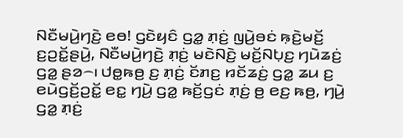ꤡꤢꤪꤗꤣꤧ꤬ꤚꤢꤧ꤬ ꤕꤥ! ꤞꤢꤧꤟꤢꤨ ꤞꤤ꤭ ꤊ꤫ꤢꤦ꤬ ꤜꤣꤧ꤬ꤋꤢꤦ ꤒ꤫ꤢꤧ꤬ꤗꤢꤩ꤬ ꤢ꤬ꤑꤢꤩ꤭ꤔꤣꤧ꤬, ꤡꤢꤪꤗꤣꤧ꤬ꤚꤢꤧ꤬ ꤊ꤫ꤢꤦ꤬ ꤗꤢꤧꤡꤢꤧ꤬ ꤗꤢꤩ꤬ꤡꤝ꤫ꤢ꤬ ꤚꤣꤧꤘꤢꤦ꤬ ꤞꤤ꤭ ꤔꤤ꤮꤯ ꤓꤥ꤭ꤒꤥ꤬ ꤢ꤬ ꤊ꤫ꤢꤦ꤬ ꤢꤩꤊꤢ꤬ ꤙꤢꤩꤘꤢꤦ꤬ ꤞꤤ꤭ ꤘꤣ ꤢ꤬ ꤕꤣꤧꤞꤢꤩ꤬ꤑꤢꤩ꤭ ꤕꤢ꤭ ꤚꤣꤧ꤬ ꤞꤤ꤭ ꤒꤢꤩ꤬ꤞꤢꤦ ꤊ꤫ꤢꤦ꤬ ꤥ꤬ ꤕꤢ꤬ ꤒꤥ꤬, ꤚꤣꤧ꤬ ꤞꤤ꤭ ꤊ꤫ꤢꤦ꤬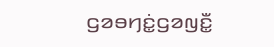ꤞꤤꤋꤚꤢꤦ꤭ꤞꤤꤜꤢꤪ꤭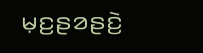ꤗ꤫ꤢ꤬ꤔꤤꤔꤢꤧ꤬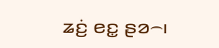ꤘꤢꤦ꤬ ꤕꤢ꤭ ꤔꤤ꤮꤯